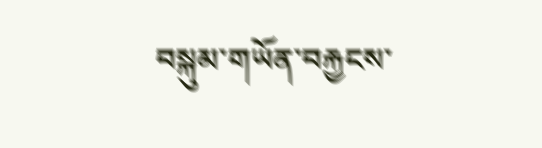བསྐུམ་གཡོན་བརྐྱངས་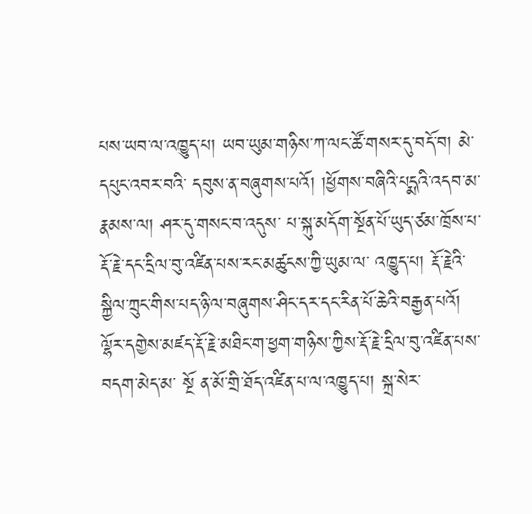པས་ཡབ་ལ་འཁྱུད་པ། ཡབ་ཡུམ་གཉིས་ཀ་ལང་ཚོ་གསར་དུ་བདོ་བ། མེ་དཔུང་འབར་བའི་ དབུས་ན་བཞུགས་པའོ། །ཕྱོགས་བཞིའི་པདྨའི་འདབ་མ་རྣམས་ལ། ཤར་དུ་གསང་བ་འདུས་ པ་སྐུ་མདོག་སྔོན་པོ་ཡུད་ཙམ་ཁྲོས་པ་རྡོ་རྗེ་དང་དྲིལ་བུ་འཛིན་པས་རང་མཚུངས་ཀྱི་ཡུམ་ལ་ འཁྱུད་པ། རྡོ་རྗེའི་སྐྱིལ་ཀྲུང་གིས་པད་ཉི་ལ་བཞུགས་ཤིང་དར་དང་རིན་པོ་ཆེའི་བརྒྱན་པའོ། ལྷོར་དགྱེས་མཛད་རྡོ་རྗེ་མཐིང་ག་ཕྱག་གཉིས་ཀྱིས་རྡོ་རྗེ་དྲིལ་བུ་འཛིན་པས་བདག་མེད་མ་ སྔོ ན་མོ་གྲི་ཐོད་འཛིན་པ་ལ་འཁྱུད་པ། སྐྲ་སེར་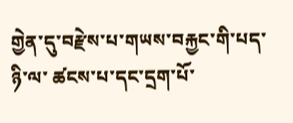གྱེན་དུ་བརྫེས་པ་གཡས་བརྐྱང་གི་པད་ཉི་ལ་ ཚངས་པ་དང་དྲག་པོ་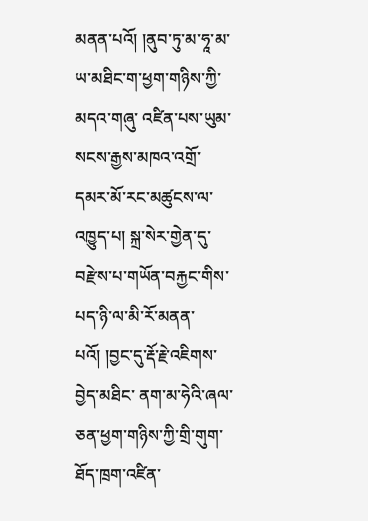མནན་པའོ། །ནུབ་ཏུ་མ་ཧཱ་མ་ཡ་མཐིང་ག་ཕྱག་གཉིས་ཀྱི་མདའ་གཞུ་ འཛིན་པས་ཡུམ་སངས་རྒྱས་མཁའ་འགྲོ་དམར་མོ་རང་མཚུངས་ལ་འཁྱུད་པ། སྐྲ་སེར་གྱེན་དུ་ བརྫེས་པ་གཡོན་བརྐྱང་གིས་པད་ཉི་ལ་མི་རོ་མནན་པའོ། །བྱང་དུ་རྡོ་རྗེ་འཇིགས་བྱེད་མཐིང་ ནག་མ་ཧེའི་ཞལ་ཅན་ཕྱག་གཉིས་ཀྱི་གྲི་གུག་ཐོད་ཁྲག་འཛིན་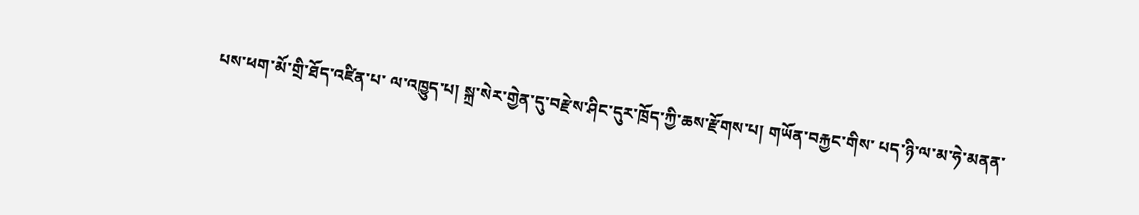པས་ཕག་མོ་གྲི་ཐོད་འཛིན་པ་ ལ་འཁྱུད་པ། སྐྲ་སེར་གྱེན་དུ་བརྫེས་ཤིང་དུར་ཁྲོད་ཀྱི་ཆས་རྫོགས་པ། གཡོན་བརྐྱང་གིས་ པད་ཉི་ལ་མ་ཧེ་མནན་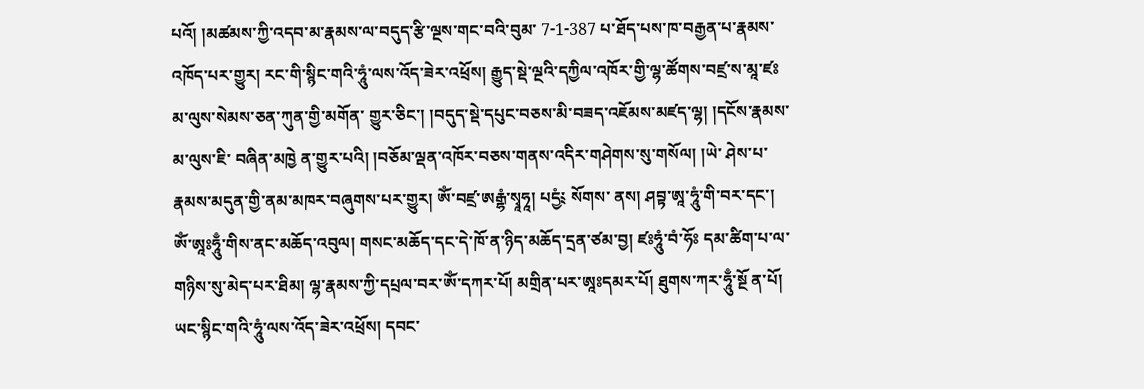པའོ། །མཚམས་ཀྱི་འདབ་མ་རྣམས་ལ་བདུད་རྩི་ལྔས་གང་བའི་བུམ་ 7-1-387 པ་ཐོད་པས་ཁ་བརྒྱན་པ་རྣམས་འཁོད་པར་གྱུར། རང་གི་སྙིང་གའི་ཧཱུཾ་ལས་འོད་ཟེར་འཕྲོས། རྒྱུད་སྡེ་ལྔའི་དཀྱིལ་འཁོར་གྱི་ལྷ་ཚོགས་བཛྲ་ས་མཱ་ཛཿ མ་ལུས་སེམས་ཅན་ཀུན་གྱི་མགོན་ གྱུར་ཅིང་། །བདུད་སྡེ་དཔུང་བཅས་མི་བཟད་འཇོམས་མཛད་ལྷ། །དངོས་རྣམས་མ་ལུས་ཇི་ བཞིན་མཁྱེ ན་གྱུར་པའི། །བཅོམ་ལྡན་འཁོར་བཅས་གནས་འདིར་གཤེགས་སུ་གསོལ། །ཡེ་ ཤེས་པ་རྣམས་མདུན་གྱི་ནམ་མཁར་བཞུགས་པར་གྱུར། ༀ་བཛྲ་ཨརྒྷཾ་སྭཱཧཱ། པདྱཾ༴ སོགས་ ནས། ཤབྟ་ཨཱ་ཧཱུཾ་གི་བར་དང་། ༀ་ཨཱཿཧཱུྃ་གིས་ནང་མཆོད་འབུལ། གསང་མཆོད་དང་དེ་ཁོ་ན་ཉིད་མཆོད་དྲན་ཙམ་བྱ། ཛཿཧཱུཾ་བཾ་ཧོཿ དམ་ཚིག་པ་ལ་གཉིས་སུ་མེད་པར་ཐིམ། ལྷ་རྣམས་ཀྱི་དཔྲལ་བར་ༀ་དཀར་པོ། མགྲིན་པར་ཨཱཿདམར་པོ། ཐུགས་ཀར་ཧཱུྃ་སྔོ ན་པོ། ཡང་སྙིང་གའི་ཧཱུཾ་ལས་འོད་ཟེར་འཕྲོས། དབང་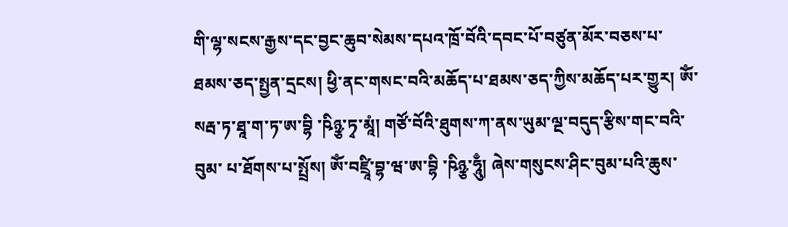གི་ལྷ་སངས་རྒྱས་དང་བྱང་ཆུབ་སེམས་དཔའ་ཁྲོ་བོའི་དབང་པོ་བཙུན་མོར་བཅས་པ་ ཐམས་ཅད་སྤྱན་དྲངས། ཕྱི་ནང་གསང་བའི་མཆོད་པ་ཐམས་ཅད་ཀྱིས་མཆོད་པར་གྱུར། ༀ་ སརྦ་ཏ་ཐཱ་ག་ཏ་ཨ་བྷི ་ཥིཉྩ་ཏྭ་མཱཾ། གཙོ་བོའི་ཐུགས་ཀ་ནས་ཡུམ་ལྔ་བདུད་རྩིས་གང་བའི་བུམ་ པ་ཐོགས་པ་སྤྲོས། ༀ་བཛྲཱི་བྷ་ཝ་ཨ་བྷི ་ཥིཉྩ་ཧཱུྃ། ཞེས་གསུངས་ཤིང་བུམ་པའི་ཆུས་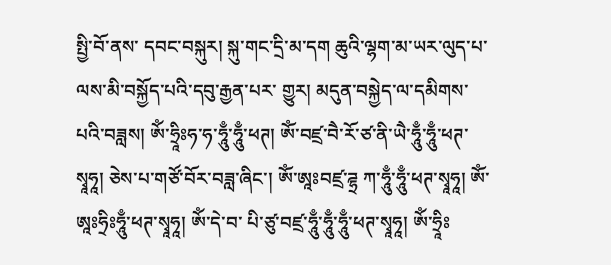སྤྱི་བོ་ནས་ དབང་བསྐུར། སྐུ་གང་དྲི་མ་དག ཆུའི་ལྷག་མ་ཡར་ལུད་པ་ལས་མི་བསྐྱོད་པའི་དབུ་རྒྱན་པར་ གྱུར། མདུན་བསྐྱེད་ལ་དམིགས་པའི་བཟླས། ༀ་ཧྲཱིཿཧ་ཧ་ཧཱུྃ་ཧཱུྃ་ཕཊ། ༀ་བཛྲ་བཻ་རོ་ཙ་ནི་ཡཻ་ཧཱུྃ་ཧཱུྃ་ཕཊ་ སྭཱཧཱ། ཅེས་པ་གཙོ་བོར་བཟླ་ཞིང་། ༀ་ཨཱཿབཛྲ་ཌྷྲ ཀ་ཧཱུྃ་ཧཱུྃ་ཕཊ་སྭཱཧཱ། ༀ་ཨཱཿཧྲིཿཧཱུྃ་ཕཊ་སྭཱཧཱ། ༀ་དེ་བ་ པི་ཙུ་བཛྲ་ཧཱུྃ་ཧཱུྃ་ཧཱུྃ་ཕཊ་སྭཱཧཱ། ༀ་ཧྲཱིཿ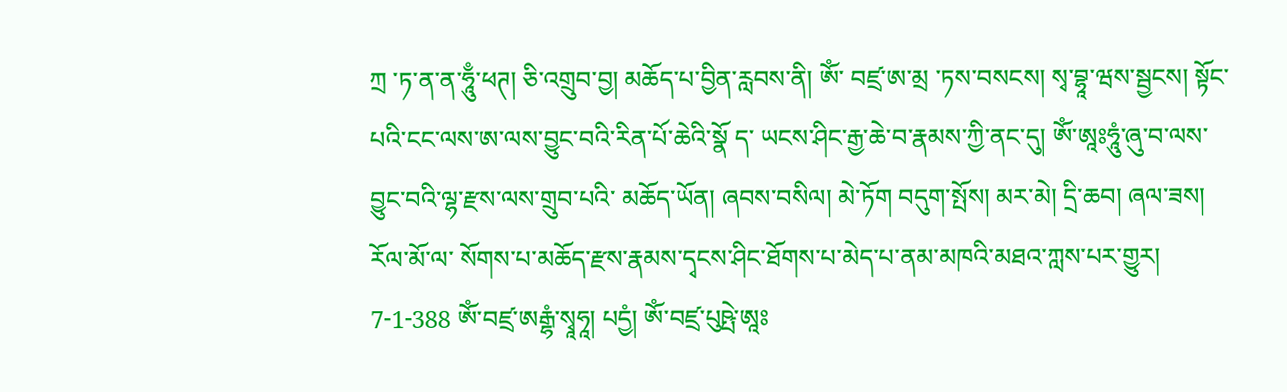ཀྲ ་ཏ་ན་ན་ཧཱུྃ་ཕཊ། ཅི་འགྲུབ་བྱ། མཆོད་པ་བྱིན་རླབས་ནི། ༀ་ བཛྲ་ཨ་མྲ ་ཏས་བསངས། སྭ་བྷཱ་ཝས་སྦྱངས། སྟོང་པའི་ངང་ལས་ཨ་ལས་བྱུང་བའི་རིན་པོ་ཆེའི་སྣོ ད་ ཡངས་ཤིང་རྒྱ་ཆེ་བ་རྣམས་ཀྱི་ནང་དུ། ༀ་ཨཱཿཧཱུཾ་ཞུ་བ་ལས་བྱུང་བའི་ལྷ་རྫས་ལས་གྲུབ་པའི་ མཆོད་ཡོན། ཞབས་བསིལ། མེ་ཏོག བདུག་སྤོས། མར་མེ། དྲི་ཆབ། ཞལ་ཟས། རོལ་མོ་ལ་ སོགས་པ་མཆོད་རྫས་རྣམས་དྭངས་ཤིང་ཐོགས་པ་མེད་པ་ནམ་མཁའི་མཐའ་ཀླས་པར་གྱུར། 7-1-388 ༀ་བཛྲ་ཨརྒྷཾ་སྭཱཧཱ། པདྱཾ། ༀ་བཛྲ་པུཥྤེ་ཨཱཿ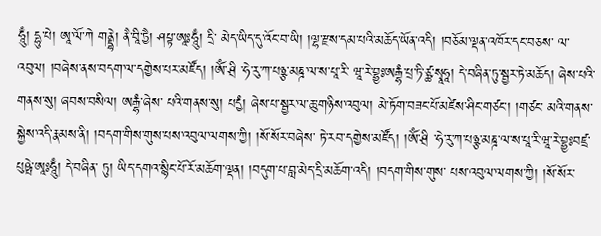ཧཱུྃ། དྷུ་པེ། ཨཱ་ལོ་ཀེ གནྡྷེ། ནཻ་བཱི་ཏྱཻ། ཤཔྟ་ཨཱཿཧཱུྃ། དྲི་ མེད་ཡིད་དུ་འོང་བ་ཡི། །ལྷ་རྫས་དམ་པའི་མཆོད་ཡོན་འདི། །བཅོམ་ལྡན་འཁོར་དང་བཅས་ ལ་འབུལ། །བཞེས་ནས་བདག་ལ་དགྱེས་པར་མཛོད། །ༀ་ཤྲི ་ཧེ་རུ་ཀ་པཉྩ་མཎྜ་ལ་ས་པཱ་རི་ ཝཱ་རེ་བྷྱཿཨརྒྷཾ་པྲ་ཏི་ཙྪ་སྭཱཧཱ། དེ་བཞིན་ཏུ་སྦྱར་ཏེ་མཆོད། ཞེས་པའི་གནས་སུ། ཞབས་བསིལ། ཨརྒྷཾ་ཞེས་ པའི་གནས་སུ། པདྱཾ། ཞེས་པ་སྦྱར་ལ་ཆུ་གཉིས་འབུལ། མེ་ཏོག་བཟང་པོ་མཛེས་ཤིང་གཙང་། །གཙང་ མའི་གནས་སྐྱེས་འདི་རྣམས་ནི། །བདག་གིས་གུས་པས་འབུལ་ལགས་ཀྱི། །སོ་སོར་བཞེས་ ཏེ་རབ་དགྱེས་མཛོད། །ༀ་ཤྲི ་ཧེ་རུ་ཀ་པཉྩ་མཎྜ་ལ་ས་པཱ་རི་ཝཱ་རེ་བྷྱཿབཛྲ་པུཥྤེ་ཨཱཿཧཱུྃ། དེ་བཞིན་ ཏུ། ཡིད་དགའ་སྙིང་པོ་རོ་མཆོག་ལྡན། །བདུག་པ་བླ་མེད་དྲི་མཆོག་འདི། །བདག་གིས་གུས་ པས་འབུལ་ལགས་ཀྱི། །སོ་སོར་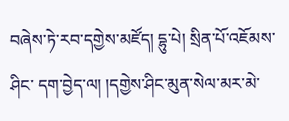བཞེས་ཏེ་རབ་དགྱེས་མཛོད། དྷུ་པེ། སྲིན་པོ་འཇོམས་ཤིང་ དག་བྱེད་ལ། །དགྱེས་ཤིང་མུན་སེལ་མར་མེ་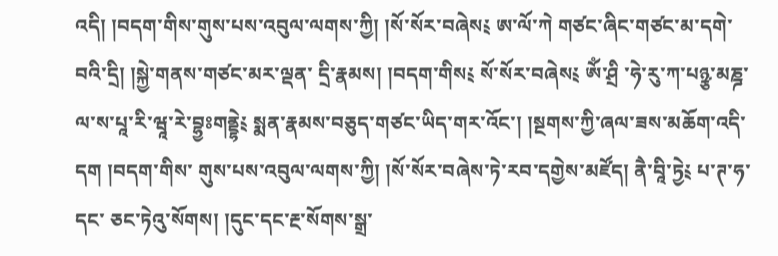འདི། །བདག་གིས་གུས་པས་འབུལ་ལགས་ཀྱི། །སོ་སོར་བཞེས༴ ཨ་ལོ་ཀེ གཙང་ཞིང་གཙང་མ་དགེ་བའི་དྲི། །སྐྱེ་གནས་གཙང་མར་ལྡན་ དྲི་རྣམས། །བདག་གིས༴ སོ་སོར་བཞེས༴ ༀ་ཤྲི ་ཧེ་རུ་ཀ་པཉྩ་མཎྜ་ལ་ས་པཱ་རི་ཝཱ་རེ་བྷྱཿགནྡྷེ༴ སྨན་རྣམས་བཅུད་གཙང་ཡིད་གར་འོང་། །སྔགས་ཀྱི་ཞལ་ཟས་མཆོག་འདི་དག །བདག་གིས་ གུས་པས་འབུལ་ལགས་ཀྱི། །སོ་སོར་བཞེས་ཏེ་རབ་དགྱེས་མཛོད། ནཻ་བཱི་ཏྱེ༴ པ་ཊ་ཧ་དང་ ཅང་ཏེའུ་སོགས། །དུང་དང་རྔ་སོགས་སྒྲ་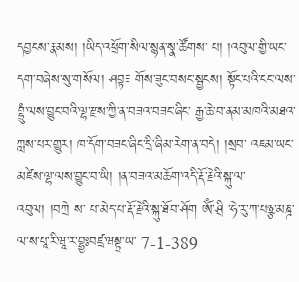དབྱངས་རྣམས། །ཡིད་འཕྲོག་སིལ་སྙན་སྣ་ཚོགས་ པ། །འབུལ་གྱི་ཡང་དག་བཞེས་སུ་གསོལ། ཤབྟ༴ གོས་ཟུང་བསང་སྦྱངས། སྟོང་པའི་ངང་ལས་བྷྲུཾ་ལས་བྱུང་བའི་ལྷ་རྫས་ཀྱི་ན་བཟའ་བཟང་ཞིང་ རྒྱ་ཆེ་བ་ནམ་མཁའི་མཐའ་ཀླས་པར་གྱུར། ཁ་དོག་བཟང་ཞིང་དྲི་ཞིམ་རེག་ན་བདེ། །སྲབ་ འཇམ་ཡང་མཛེས་ལྷ་ལས་བྱུང་བ་ཡི། །ན་བཟའ་མཆོག་འདི་རྡོ་རྗེའི་སྐུ་ལ་འབུལ། །བཀྲེ ས་ པ་མེད་པ་རྡོ་རྗེའི་སྐུ་ཐོབ་ཤོག ༀ་ཤྲི ་ཧེ་རུ་ཀ་པཉྩ་མཎྜ་ལ་ས་པཱ་རི་ཝཱ་ར་བྷྱཿབཛྲ་ཝསྟྲ་ཡ་ 7-1-389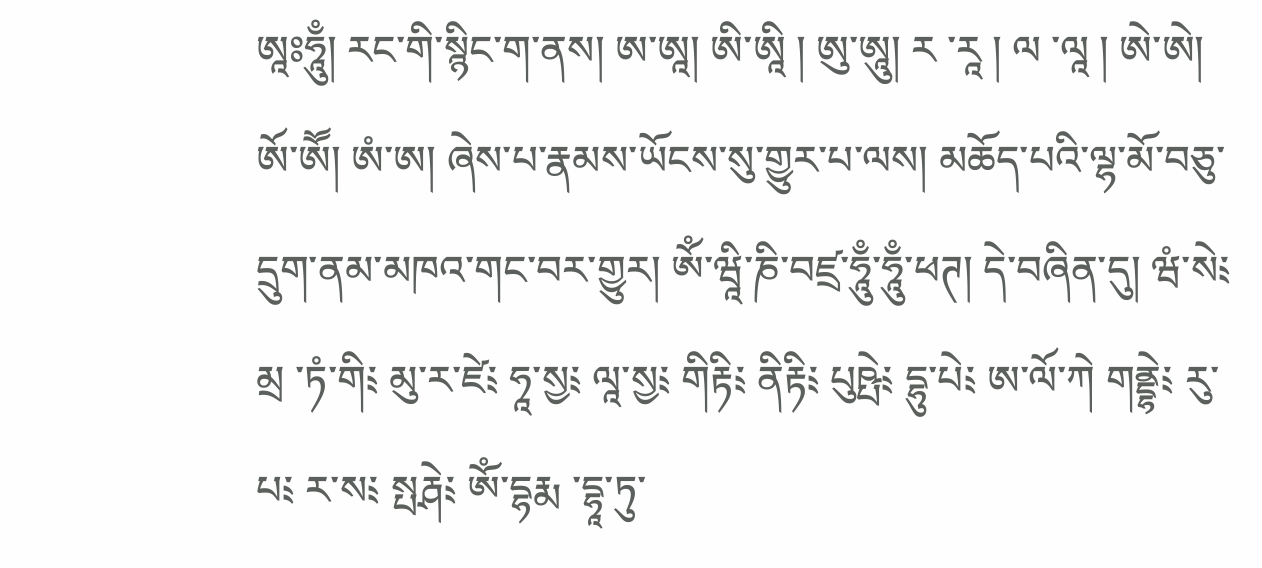ཨཱཿཧཱུྃ། རང་གི་སྙིང་ག་ནས། ཨ་ཨཱ། ཨི་ཨཱི ། ཨུ་ཨཱུ། ར ་རཱ ། ལ ་ལཱ ། ཨེ་ཨེ། ཨོ་ཨཽ། ཨཾ་ཨ། ཞེས་པ་རྣམས་ཡོངས་སུ་གྱུར་པ་ལས། མཆོད་པའི་ལྷ་མོ་བཅུ་དྲུག་ནམ་མཁའ་གང་བར་གྱུར། ༀ་ཝཱི་ཎི་བཛྲ་ཧཱུྃ་ཧཱུྃ་ཕཊ། དེ་བཞིན་དུ། ཝཾ་སེ༴ མྲ ་ཏཾ་གི༴ མུ་ར་ཛེ༴ ཧཱ་སྱ༴ ལཱ་སྱ༴ གིརྟི༴ ནིརྟི༴ པུཥྤེ༴ དྷུ་པེ༴ ཨ་ལོ་ཀེ གནྡྷེ༴ རུ་པ༴ ར་ས༴ སྤརྴེ༴ ༀ་དྷརྨ ་དྷཱ་ཏུ་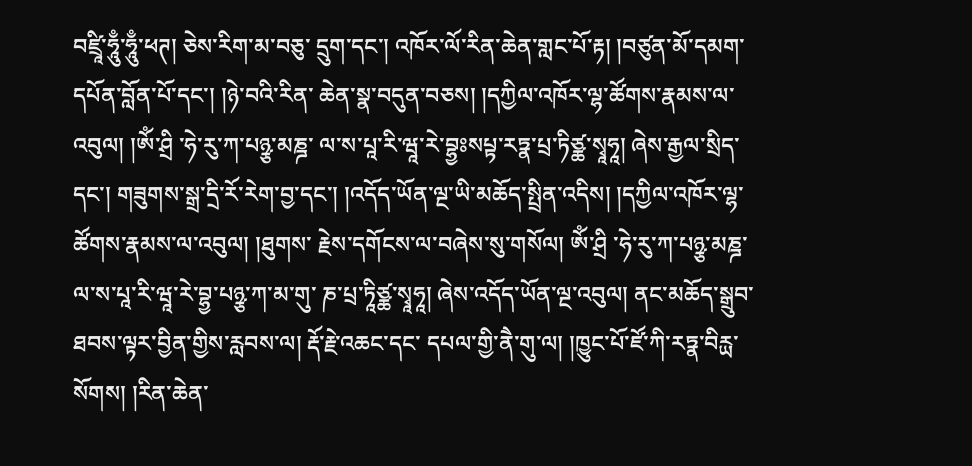བཛྲཱི་ཧཱུྃ་ཧཱུྃ་ཕཊ། ཅེས་རིག་མ་བཅུ་ དྲུག་དང་། འཁོར་ལོ་རིན་ཆེན་གླང་པོ་རྟ། །བཙུན་མོ་དམག་དཔོན་བློན་པོ་དང་། །ཉེ་བའི་རིན་ ཆེན་སྣ་བདུན་བཅས། །དཀྱིལ་འཁོར་ལྷ་ཚོགས་རྣམས་ལ་འབུལ། །ༀ་ཤྲི ་ཧེ་རུ་ཀ་པཉྩ་མཎྜ་ ལ་ས་པཱ་རི་ཝཱ་རེ་བྷྱཿསཔྟ་རཏྣ་པྲ་ཏིཙྪ་སྭཱཧཱ། ཞེས་རྒྱལ་སྲིད་དང་། གཟུགས་སྒྲ་དྲི་རོ་རེག་བྱ་དང་། །འདོད་ཡོན་ལྔ་ཡི་མཆོད་སྤྲིན་འདིས། །དཀྱིལ་འཁོར་ལྷ་ཚོགས་རྣམས་ལ་འབུལ། །ཐུགས་ རྗེས་དགོངས་ལ་བཞེས་སུ་གསོལ། ༀ་ཤྲི ་ཧེ་རུ་ཀ་པཉྩ་མཎྜ་ལ་ས་པཱ་རི་ཝཱ་རེ་བྷྱ་པཉྩ་ཀ་མ་གུ་ ཎ་པྲ་ཏཱིཙྪ་སྭཱཧཱ། ཞེས་འདོད་ཡོན་ལྔ་འབུལ། ནང་མཆོད་སྒྲུབ་ཐབས་ལྟར་བྱིན་གྱིས་རླབས་ལ། རྡོ་རྗེ་འཆང་དང་ དཔལ་གྱི་ནཻ་གུ་ལ། །ཁྱུང་པོ་ཛོ་ཀི་རཏྣ་བིརྻ་སོགས། །རིན་ཆེན་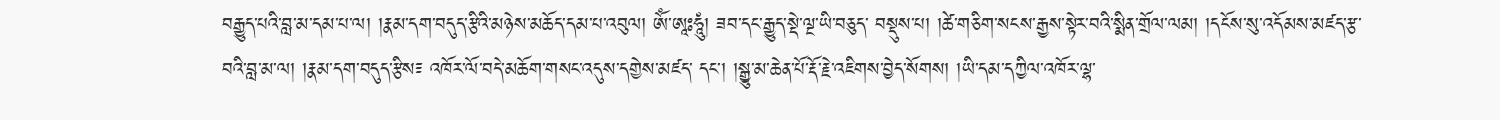བརྒྱུད་པའི་བླ་མ་དམ་པ་ལ། །རྣམ་དག་བདུད་རྩིའི་མཉེས་མཆོད་དམ་པ་འབུལ། ༀ་ཨཱཿཧཱུཾ། ཟབ་དང་རྒྱུད་སྡེ་ལྔ་ཡི་བཅུད་ བསྡུས་པ། །ཚེ་གཅིག་སངས་རྒྱས་སྟེར་བའི་སྨིན་གྲོལ་ལམ། །དངོས་སུ་འདོམས་མཛད་རྩ་ བའི་བླ་མ་ལ། །རྣམ་དག་བདུད་རྩིས༴ འཁོར་ལོ་བདེ་མཆོག་གསང་འདུས་དགྱེས་མཛད་ དང་། །སྒྱུ་མ་ཆེན་པོ་རྡོ་རྗེ་འཇིགས་བྱེད་སོགས། །ཡི་དམ་དཀྱིལ་འཁོར་ལྷ་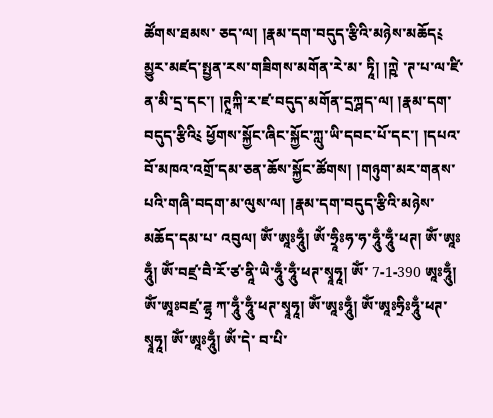ཚོགས་ཐམས་ ཅད་ལ། །རྣམ་དག་བདུད་རྩིའི་མཉེས་མཆོད༴ མྱུར་མཛད་སྤྱན་རས་གཟིགས་མགོན་རེ་མ་ ཏཱི། །ཀྵེ ་ཊ་པ་ལ་ཛི་ན་མི་དྲ་དང་། །ཊཱཀྐི་ར་ཛ་བདུད་མགོན་དྲཀྴད་ལ། །རྣམ་དག་བདུད་རྩིའི༴ ཕྱོགས་སྐྱོང་ཞིང་སྐྱོང་ཀླུ་ཡི་དབང་པོ་དང་། །དཔའ་བོ་མཁའ་འགྲོ་དམ་ཅན་ཆོས་སྐྱོང་ཚོགས། །གཉུག་མར་གནས་པའི་གཞི་བདག་མ་ལུས་ལ། །རྣམ་དག་བདུད་རྩིའི་མཉེས་མཆོད་དམ་པ་ འབུལ། ༀ་ཨཱཿཧཱུྃ། ༀ་ཧྲཱིཿཧ་ཧ་ཧཱུྃ་ཧཱུྃ་ཕཊ། ༀ་ཨཱཿཧཱུྃ། ༀ་བཛྲ་བཻ་རོ་ཙ་ནཱི་ཡཻ་ཧཱུྃ་ཧཱུྃ་ཕཊ་སྭཱཧཱ། ༀ་ 7-1-390 ཨཱཿཧཱུྃ། ༀ་ཨཱཿབཛྲ་ཌྷྲ ཀ་ཧཱུྃ་ཧཱུྃ་ཕཊ་སྭཱཧཱ། ༀ་ཨཱཿཧཱུྃ། ༀ་ཨཱཿཧྲིཿཧཱུྃ་ཕཊ་སྭཱཧཱ། ༀ་ཨཱཿཧཱུྃ། ༀ་དེ་ བ་པི་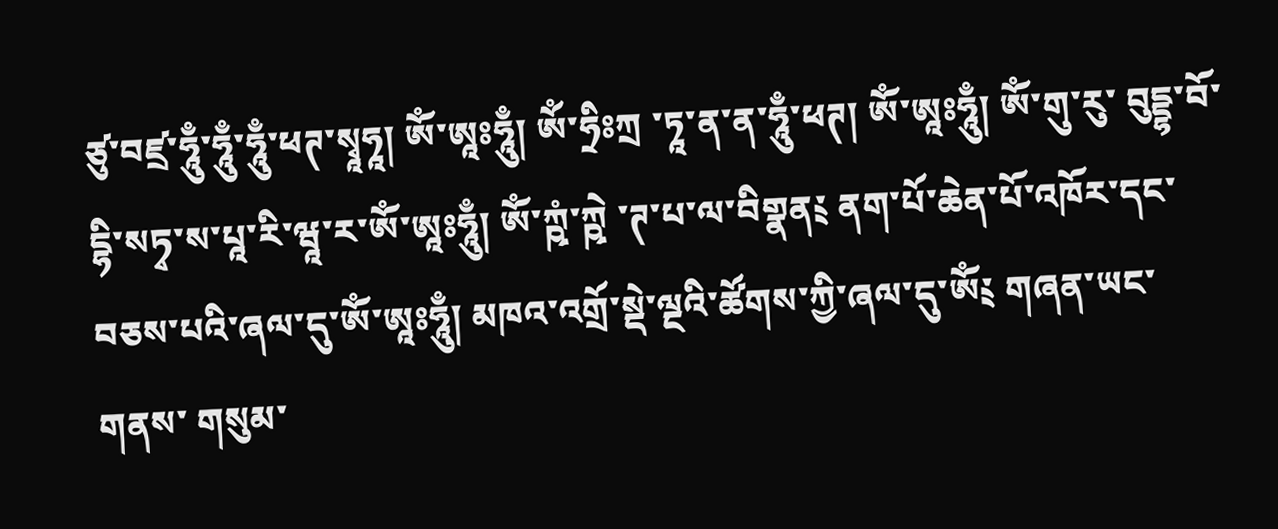ཙུ་བཛྲ་ཧཱུྃ་ཧཱུྃ་ཧཱུྃ་ཕཊ་སྭཱཧཱ། ༀ་ཨཱཿཧཱུྃ། ༀ་ཧྲིཿཀྲ ་ཏཱ་ན་ན་ཧཱུྃ་ཕཊ། ༀ་ཨཱཿཧཱུྃ། ༀ་གུ་རུ་ བུདྡྷ་བོ་དྷི་སཏྭ་ས་པཱ་རི་ཝཱ་ར་ༀ་ཨཱཿཧཱུྃ། ༀ་ཀྵཾ་ཀྵེ ་ཊ་པ་ལ་བིགྣན༴ ནག་པོ་ཆེན་པོ་འཁོར་དང་ བཅས་པའི་ཞལ་དུ་ༀ་ཨཱཿཧཱུྃ། མཁའ་འགྲོ་སྡེ་ལྔའི་ཚོགས་ཀྱི་ཞལ་དུ་ༀ༴ གཞན་ཡང་གནས་ གསུམ་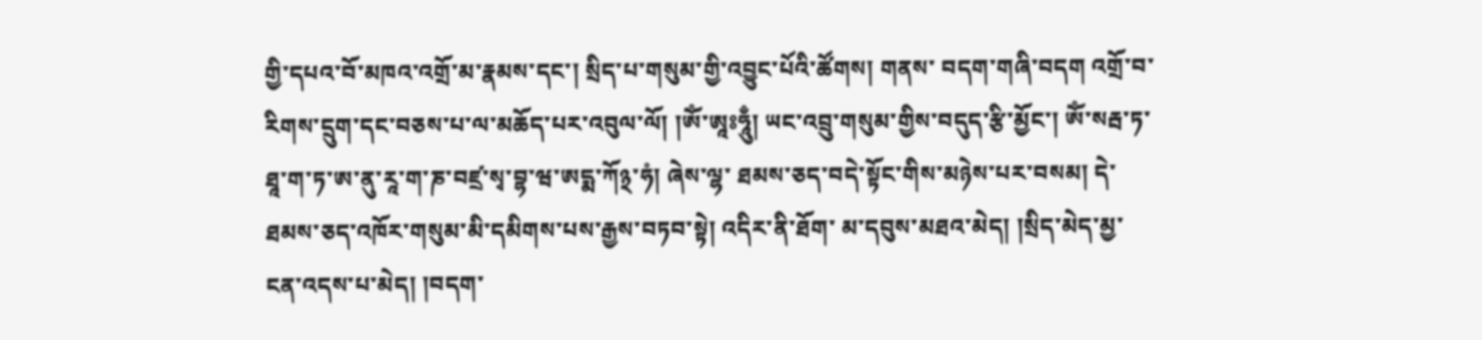གྱི་དཔའ་བོ་མཁའ་འགྲོ་མ་རྣམས་དང་། སྲིད་པ་གསུམ་གྱི་འབྱུང་པོའི་ཚོགས། གནས་ བདག་གཞི་བདག འགྲོ་བ་རིགས་དྲུག་དང་བཅས་པ་ལ་མཆོད་པར་འབུལ་ལོ། །ༀ་ཨཱཿཧཱུྃ། ཡང་འབྲུ་གསུམ་གྱིས་བདུད་རྩི་མྱོང་། ༀ་སརྦ་ཏ་ཐཱ་ག་ཏ་ཨ་ནུ་རཱ་ག་ཎ་བཛྲ་སྭ་བྷ་ཝ་ཨདྨ་ཀོ྅་ཧཾ། ཞེས་ལྷ་ ཐམས་ཅད་བདེ་སྟོང་གིས་མཉེས་པར་བསམ། དེ་ཐམས་ཅད་འཁོར་གསུམ་མི་དམིགས་པས་རྒྱས་བཏབ་སྟེ། འདིར་ནི་ཐོག་ མ་དབུས་མཐའ་མེད། །སྲིད་མེད་མྱ་ངན་འདས་པ་མེད། །བདག་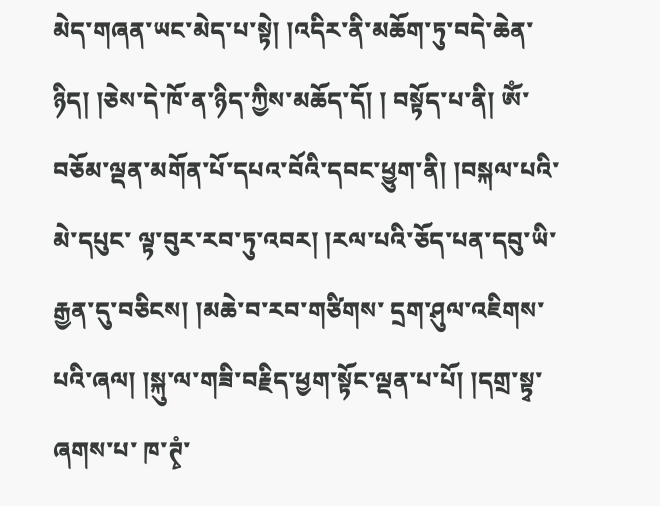མེད་གཞན་ཡང་མེད་པ་སྟེ། །འདིར་ནི་མཆོག་ཏུ་བདེ་ཆེན་ཉིད། །ཅེས་དེ་ཁོ་ན་ཉིད་ཀྱིས་མཆོད་དོ། ། བསྟོད་པ་ནི། ༀ་བཅོམ་ལྡན་མགོན་པོ་དཔའ་བོའི་དབང་ཕྱུག་ནི། །བསྐལ་པའི་མེ་དཔུང་ ལྟ་བུར་རབ་ཏུ་འབར། །རལ་པའི་ཅོད་པན་དབུ་ཡི་རྒྱན་དུ་བཅིངས། །མཆེ་བ་རབ་གཙིགས་ དྲག་ཤུལ་འཇིགས་པའི་ཞལ། །སྐུ་ལ་གཟི་བརྗིད་ཕྱག་སྟོང་ལྡན་པ་པོ། །དགྲ་སྟྭ་ཞགས་པ་ ཁ་ཊྭཾ་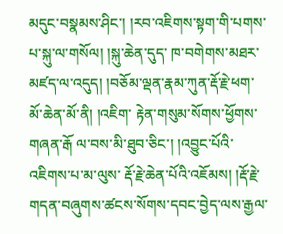མདུང་བསྣམས་ཤིང་། །རབ་འཇིགས་སྟག་གི་པགས་པ་སྐུ་ལ་གསོལ། །སྐུ་ཆེན་དུད་ ཁ་བགེགས་མཐར་མཛད་ལ་འདུད། །བཅོམ་ལྡན་རྣམ་ཀུན་རྡོ་རྗེ་ཕག་མོ་ཆེན་མོ་ནི། །འཇིག་ རྟེན་གསུམ་སོགས་ཕྱོགས་གཞན་རྒོ ལ་བས་མི་ཐུབ་ཅིང་། །འབྱུང་པོའི་འཇིགས་པ་མ་ལུས་ རྡོ་རྗེ་ཆེན་པོའི་འཇོམས། །རྡོ་རྗེ་གདན་བཞུགས་ཚངས་སོགས་དབང་བྱེད་ལས་རྒྱལ་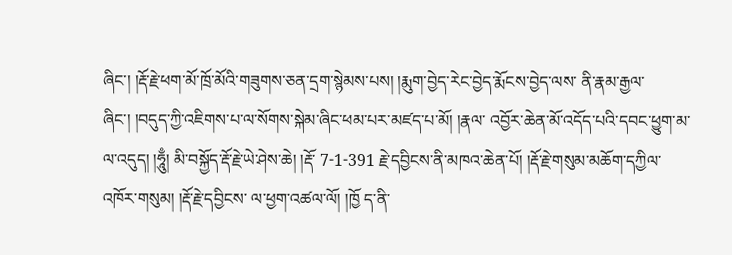ཞིང་། །རྡོ་རྗེ་ཕག་མོ་ཁྲོ་མོའི་གཟུགས་ཅན་དྲག་སྙེམས་པས། །རྨུག་བྱེད་རེང་བྱེད་རྨོངས་བྱེད་ལས་ ནི་རྣམ་རྒྱལ་ཞིང་། །བདུད་ཀྱི་འཇིགས་པ་ལ་སོགས་སྐེམ་ཞིང་ཕམ་པར་མཛད་པ་མོ། །རྣལ་ འབྱོར་ཆེན་མོ་འདོད་པའི་དབང་ཕྱུག་མ་ལ་འདུད། །ཧཱུྃ། མི་བསྐྱོད་རྡོ་རྗེ་ཡེ་ཤེས་ཆེ། །རྡོ་ 7-1-391 རྗེ་དབྱིངས་ནི་མཁའ་ཆེན་པོ། །རྡོ་རྗེ་གསུམ་མཆོག་དཀྱིལ་འཁོར་གསུམ། །རྡོ་རྗེ་དབྱིངས་ ལ་ཕྱག་འཚལ་ལོ། །ཁྱོ ད་ནི་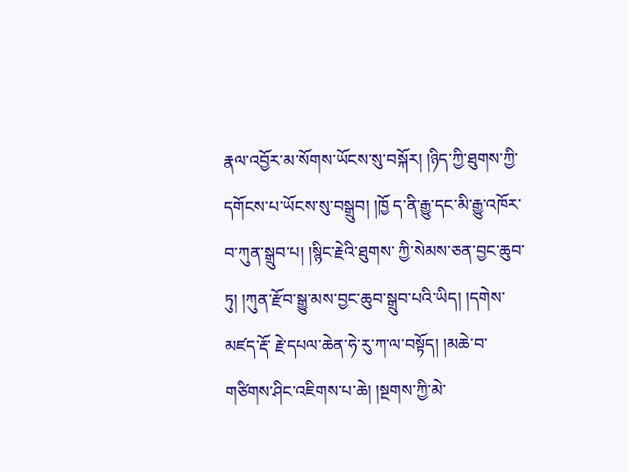རྣལ་འབྱོར་མ་སོགས་ཡོངས་སུ་བསྐོར། །ཉིད་ཀྱི་ཐུགས་ཀྱི་ དགོངས་པ་ཡོངས་སུ་བསྒྲུབ། །ཁྱོ ད་ནི་རྒྱུ་དང་མི་རྒྱུ་འཁོར་བ་ཀུན་སྒྲུབ་པ། །སྙིང་རྗེའི་ཐུགས་ ཀྱི་སེམས་ཅན་བྱང་ཆུབ་ཏུ། །ཀུན་རྫོབ་སྒྱུ་མས་བྱང་ཆུབ་སྒྲུབ་པའི་ཡིད། །དགེས་མཛད་རྡོ་ རྗེ་དཔལ་ཆེན་ཧེ་རུ་ཀ་ལ་བསྟོད། །མཆེ་བ་གཙིགས་ཤིང་འཇིགས་པ་ཆེ། །སྔགས་ཀྱི་མེ་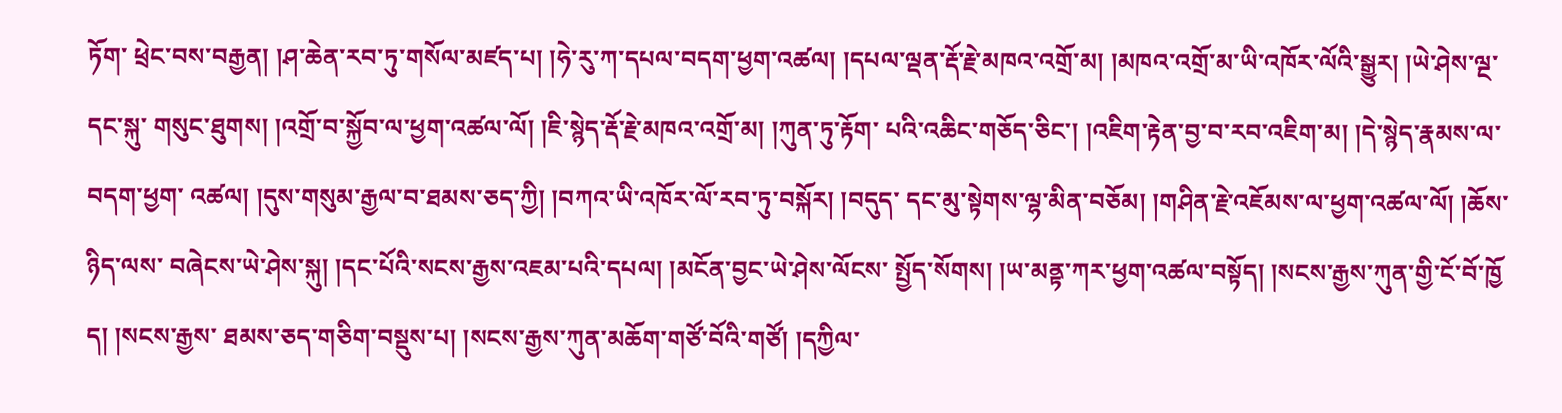ཏོག་ ཕྲེང་བས་བརྒྱན། །ཤ་ཆེན་རབ་ཏུ་གསོལ་མཛད་པ། །ཧེ་རུ་ཀ་དཔལ་བདག་ཕྱག་འཚལ། །དཔལ་ལྡན་རྡོ་རྗེ་མཁའ་འགྲོ་མ། །མཁའ་འགྲོ་མ་ཡི་འཁོར་ལོའི་སྒྱུར། །ཡེ་ཤེས་ལྔ་དང་སྐུ་ གསུང་ཐུགས། །འགྲོ་བ་སྐྱོབ་ལ་ཕྱག་འཚལ་ལོ། །ཇི་སྙེད་རྡོ་རྗེ་མཁའ་འགྲོ་མ། །ཀུན་ཏུ་རྟོག་ པའི་འཆིང་གཅོད་ཅིང་། །འཇིག་རྟེན་བྱ་བ་རབ་འཇིག་མ། །དེ་སྙེད་རྣམས་ལ་བདག་ཕྱག་ འཚལ། །དུས་གསུམ་རྒྱལ་བ་ཐམས་ཅད་ཀྱི། །བཀའ་ཡི་འཁོར་ལོ་རབ་ཏུ་བསྐོར། །བདུད་ དང་མུ་སྟེགས་ལྷ་མིན་བཅོམ། །གཤིན་རྗེ་འཇོམས་ལ་ཕྱག་འཚལ་ལོ། །ཆོས་ཉིད་ལས་ བཞེངས་ཡེ་ཤེས་སྐུ། །དང་པོའི་སངས་རྒྱས་འཇམ་པའི་དཔལ། །མངོན་བྱང་ཡེ་ཤེས་ལོངས་ སྤྱོད་སོགས། །ཡ་མནྟ་ཀར་ཕྱག་འཚལ་བསྟོད། །སངས་རྒྱས་ཀུན་གྱི་ངོ་བོ་ཁྱོ ད། །སངས་རྒྱས་ ཐམས་ཅད་གཅིག་བསྡུས་པ། །སངས་རྒྱས་ཀུན་མཆོག་གཙོ་བོའི་གཙོ། །དཀྱིལ་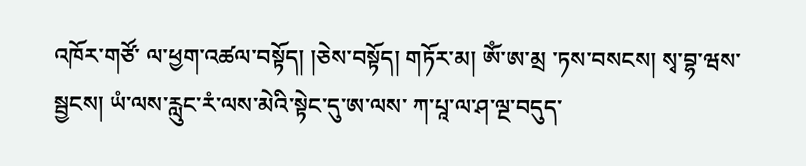འཁོར་གཙོ་ ལ་ཕྱག་འཚལ་བསྟོད། །ཅེས་བསྟོད། གཏོར་མ། ༀ་ཨ་མྲ ་ཏས་བསངས། སྭ་བྷ་ཝས་སྦྱངས། ཡཾ་ལས་རླུང་རཾ་ལས་མེའི་སྟེང་དུ་ཨ་ལས་ ཀ་པཱ་ལ་ཤ་ལྔ་བདུད་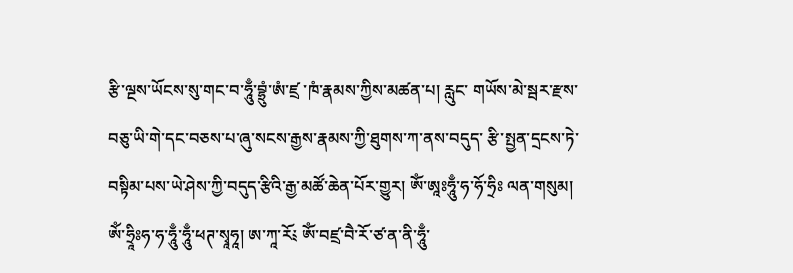རྩི་ལྔས་ཡོངས་སུ་གང་བ་ཧཱུྃ་བྷྲུཾ་ཨཾ་ཛྲ ་ཁཾ་རྣམས་ཀྱིས་མཚན་པ། རླུང་ གཡོས་མེ་སྦར་རྫས་བཅུ་ཡི་གེ་དང་བཅས་པ་ཞུ་སངས་རྒྱས་རྣམས་ཀྱི་ཐུགས་ཀ་ནས་བདུད་ རྩི་སྤྱན་དྲངས་ཏེ་བསྟིམ་པས་ཡེ་ཤེས་ཀྱི་བདུད་རྩིའི་རྒྱ་མཚོ་ཆེན་པོར་གྱུར། ༀ་ཨཱཿཧཱུྃ་ཧ་ཧོ་ཧྲིཿ ལན་གསུམ། ༀ་ཧྲཱིཿཧ་ཧ་ཧཱུྃ་ཧཱུྃ་ཕཊ་སྭཱཧཱ། ཨ་ཀཱ་རོ༴ ༀ་བཛྲ་བཻ་རོ་ཙ་ན་ནི་ཧཱུྃ་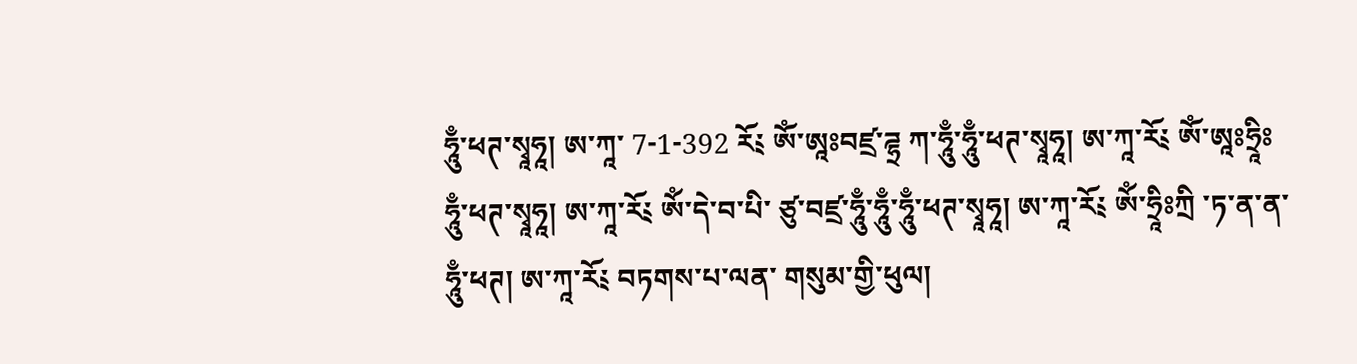ཧཱུྃ་ཕཊ་སྭཱཧཱ། ཨ་ཀཱ་ 7-1-392 རོ༴ ༀ་ཨཱཿབཛྲ་ཌྷྲ ཀ་ཧཱུྃ་ཧཱུྃ་ཕཊ་སྭཱཧཱ། ཨ་ཀཱ་རོ༴ ༀ་ཨཱཿཧྲཱིཿཧཱུྃ་ཕཊ་སྭཱཧཱ། ཨ་ཀཱ་རོ༴ ༀ་དེ་བ་པི་ ཙུ་བཛྲ་ཧཱུྃ་ཧཱུྃ་ཧཱུྃ་ཕཊ་སྭཱཧཱ། ཨ་ཀཱ་རོ༴ ༀ་ཧྲཱིཿཀྲི ་ཏ་ན་ན་ཧཱུྃ་ཕཊ། ཨ་ཀཱ་རོ༴ བཏགས་པ་ལན་ གསུམ་གྱི་ཕུལ།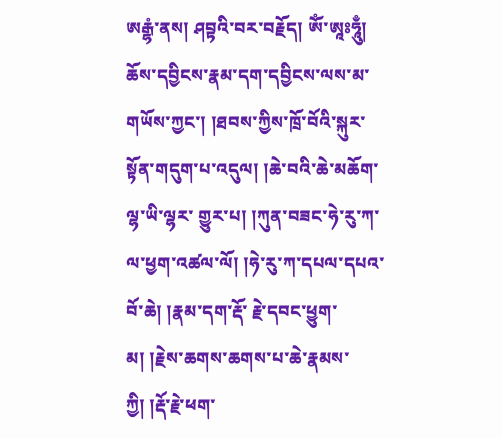ཨརྒྷཾ་ནས། ཤབྟའི་བར་བརྗོད། ༀ་ཨཱཿཧཱུྃ། ཆོས་དབྱིངས་རྣམ་དག་དབྱིངས་ལས་མ་ གཡོས་ཀྱང་། །ཐབས་ཀྱིས་ཁྲོ་བོའི་སྐུར་སྟོན་གདུག་པ་འདུལ། །ཆེ་བའི་ཆེ་མཆོག་ལྷ་ཡི་ལྷར་ གྱུར་པ། །ཀུན་བཟང་ཧེ་རུ་ཀ་ལ་ཕྱག་འཚལ་ལོ། །ཧེ་རུ་ཀ་དཔལ་དཔའ་བོ་ཆེ། །རྣམ་དག་རྡོ་ རྗེ་དབང་ཕྱུག་མ། །རྗེས་ཆགས་ཆགས་པ་ཆེ་རྣམས་ཀྱི། །རྡོ་རྗེ་ཕག་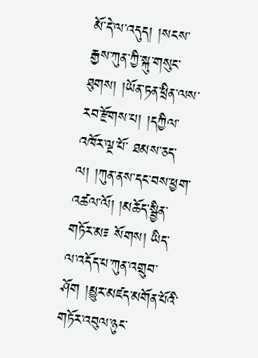མོ་དེ་ལ་འདུད། །སངས་ རྒྱས་ཀུན་ཀྱི་སྐུ་གསུང་ཐུགས། །ཡོན་ཏན་ཕྲིན་ལས་རབ་རྫོགས་པ། །དཀྱིལ་འཁོར་ལྔ་པོ་ ཐམས་ཅད་ལ། །ཀུན་ནས་དང་བས་ཕྱག་འཚལ་ལོ། །མཆོད་སྦྱིན་གཏོར་མ༴ སོགས། ཡིད་ ལ་འདོད་པ་ཀུན་འགྲུབ་ཤོག །མྱུར་མཛད་མགོན་པོའི་གཏོར་འབུལ་ཉུང་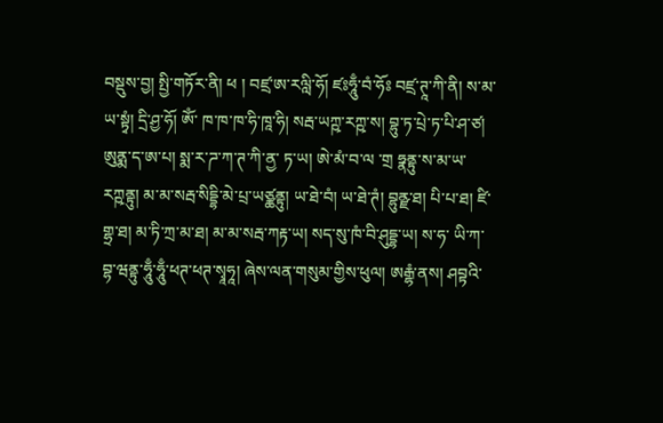བསྡུས་བྱ། སྤྱི་གཏོར་ནི། ཕ ། བཛྲ་ཨ་རལླི་ཧོ། ཛཿཧཱུྃ་བཾ་ཧོཿ བཛྲ་ཊཱ་ཀི་ནི། ས་མ་ཡ་སྟྭཾ། དྲི་ཤྱ་ཧོ། ༀ་ ཁ་ཁ་ཁ་ཧི་ཁཱ་ཧི། སརྦ་ཡཀྵ་རཀྵ་ས། བྷུ་ཏ་པྲེ་ཏ་པི་ཤ་ཙ། ཨུནྨ་ད་ཨ་པ། སྨ་ར་ཌ་ཀ་ཊ་ཀི་ནྱ་ ཏ་ཡ། ཨེ་མཾ་བ་ལ ་གྲ ཧྣནྟུ་ས་མ་ཡ་རཀྵནྟུ། མ་མ་སརྦ་སིདྡྷི་མེ་པྲ་ཡཙྪནྟུ། ཡ་ཐེ་བཾ། ཡ་ཐེ་ཊཾ། བྷུནྫ་ཐ། པི་པ་ཐ། ཛི་གྷྲ་ཐ། མ་ཏི་ཀྲ་མ་ཐ། མ་མ་སརྦ་ཀརྟ་ཡ། སད་སུ་ཁཾ་བི་ཤུདྡྷ་ཡ། ས་ཧ་ ཡི་ཀ་བྷ་ཝནྟུ་ཧཱུྃ་ཧཱུྃ་ཕཊ་ཕཊ་སྭཱཧཱ། ཞེས་ལན་གསུམ་གྱིས་ཕུལ། ཨརྒྷཾ་ནས། ཤབྟའི་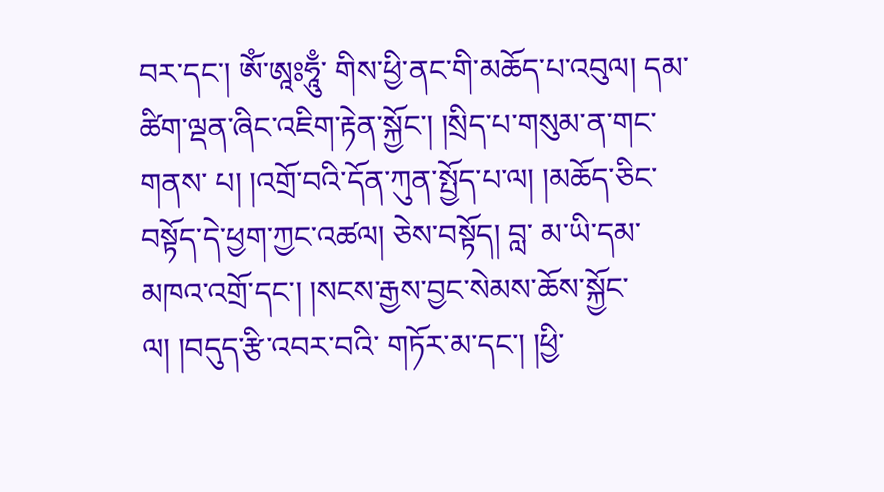བར་དང་། ༀ་ཨཱཿཧཱུྃ་ གིས་ཕྱི་ནང་གི་མཆོད་པ་འབུལ། དམ་ཚིག་ལྡན་ཞིང་འཇིག་རྟེན་སྐྱོང་། །སྲིད་པ་གསུམ་ན་གང་གནས་ པ། །འགྲོ་བའི་དོན་ཀུན་སྤྱོད་པ་ལ། །མཆོད་ཅིང་བསྟོད་དེ་ཕྱག་ཀྱང་འཚལ། ཅེས་བསྟོད། བླ་ མ་ཡི་དམ་མཁའ་འགྲོ་དང་། །སངས་རྒྱས་བྱང་སེམས་ཆོས་སྐྱོང་ལ། །བདུད་རྩི་འབར་བའི་ གཏོར་མ་དང་། །ཕྱི་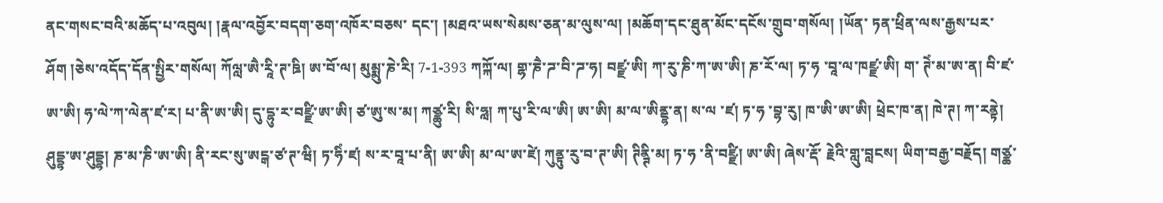ནང་གསང་བའི་མཆོད་པ་འབུལ། །རྣལ་འབྱོར་བདག་ཅག་འཁོར་བཅས་ དང་། །མཐའ་ཡས་སེམས་ཅན་མ་ལུས་ལ། །མཆོག་དང་ཐུན་མོང་དངོས་གྲུབ་གསོལ། །ཡོན་ ཏན་ཕྲིན་ལས་རྒྱས་པར་ཤོག །ཅེས་འདོད་དོན་སྤྱིར་གསོལ། ཀོལླ་ཨཻ་རཱི་ཊ་ཋི། ཨ་བོ་ལ། མུམྨུ་ཎེ་རི། 7-1-393 ཀཀྐོ་ལ། གྷ་ཎཻ་ཌ་བི་ཌ་ཧ། བཛྫ་ཨི། ཀ་རུ་ཎི་ཀ་ཨ་ཨི། ཎ་རོ་ལ། ཏ་ཧ ་བཱ་ལ་ཁཛྫ་ཨི། ག་ ཊེཾ་མ་ཨ་ན། བི་ཛ་ཨ་ཨི། ཧ་ལེ་ཀ་ལེན་ཛ་ར། པ་ནི་ཨ་ཨི། དུ་དྷུ་ར་བཛྫི་ཨ་ཨི། ཙ་ཨུ་ས་མ། ཀཙྪུ་རི། སི་ཧླ། ཀ་པུ་རི་ལ་ཨི། ཨ་ཨི། མ་ལ་ཨིནྡྷ་ན། ས་ལ ་ཛ། ཏ་ཧ ་བྷ་རུ། ཁ་ཨི་ཨ་ཨི། ཕྲེང་ཁ་ན། ཁེ་ཊ། ཀ་རནྟེ། ཤུདྡྷ་ཨ་ཤུདྡྷ། ཎ་མ་ཎི་ཨ་ཨི། ནི་རང་སུ་ཨངྒ་ཙ་ཊ་ཝི། ཏ་ཧིཾ་ཛ། ས་ར་བཱ་པ་ནི། ཨ་ཨི། མ་ལ་ཨ་ཛེ། ཀུནྟུ་རུ་བ་ཊ་ཨི། ཊིནྚི་མ། ཏ་ཧ ་ནི་བཛྫི། ཨ་ཨི། ཞེས་རྡོ་ རྗེའི་གླུ་བླངས། ཡིག་བརྒྱ་བརྗོད། གཙྪ་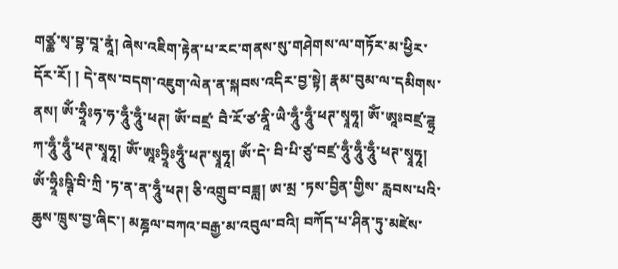གཙྪ་སྭ་བྷ་བཱ་ནཱཾ། ཞེས་འཇིག་རྟེན་པ་རང་གནས་སུ་གཤེགས་ལ་གཏོར་མ་ཕྱིར་ དོར་རོ། ། དེ་ནས་བདག་འཇུག་ལེན་ན་སྐབས་འདིར་བྱ་སྟེ། རྣམ་བུམ་ལ་དམིགས་ནས། ༀ་ཧྲཱིཿཧ་ཧ་ཧཱུྃ་ཧཱུྃ་ཕཊ། ༀ་བཛྲ་ བཻ་རོ་ཙ་ནཱི་ཡཻ་ཧཱུྃ་ཧཱུྃ་ཕཊ་སྭཱཧཱ། ༀ་ཨཱཿབཛྲ་ཌྷྲ ཀ་ཧཱུྃ་ཧཱུྃ་ཕཊ་སྭཱཧཱ། ༀ་ཨཱཿཧྲཱིཿཧཱུྃ་ཕཊ་སྭཱཧཱ། ༀ་དེ་ བི་པི་ཙུ་བཛྲ་ཧཱུྃ་ཧཱུྃ་ཧཱུྃ་ཕཊ་སྭཱཧཱ། ༀ་ཧྲཱིཿཥྚི་བི་ཀྲི ་ཏ་ན་ན་ཧཱུྃ་ཕཊ། ཅི་འགྲུབ་བཟླ། ཨ་མྲ ་ཏས་བྱིན་གྱིས་ རླབས་པའི་ཆུས་ཁྲུས་བྱ་ཞིང་། མཎྜལ་བཀའ་བརྒྱ་མ་འབུལ་བའི། བཀོད་པ་ཤིན་ཏུ་མཛེས་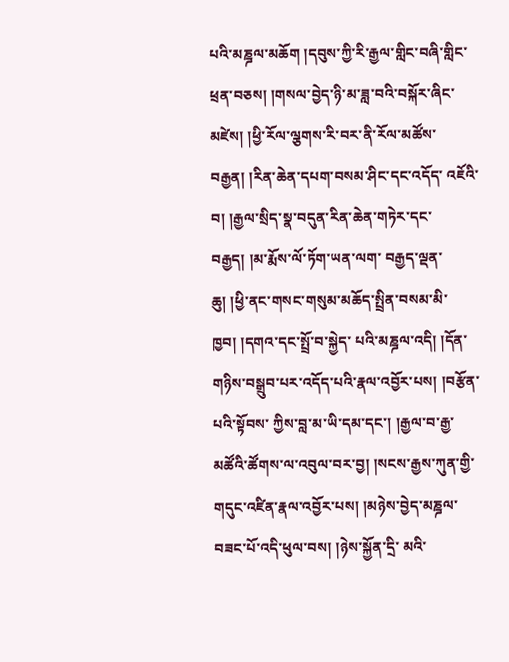པའི་མཎྜལ་མཆོག །དབུས་ཀྱི་རི་རྒྱལ་གླིང་བཞི་གླིང་ཕྲན་བཅས། །གསལ་བྱེད་ཉི་མ་ཟླ་བའི་བསྐོར་ཞིང་མཛེས། །ཕྱི་རོལ་ལྕགས་རི་བར་ནི་རོལ་མཚོས་བརྒྱན། །རིན་ཆེན་དཔག་བསམ་ཤིང་དང་འདོད་ འཇོའི་བ། །རྒྱལ་སྲིད་སྣ་བདུན་རིན་ཆེན་གཏེར་དང་བརྒྱད། །མ་རྨོས་ལོ་ཏོག་ཡན་ལག་ བརྒྱད་ལྡན་ཆུ། །ཕྱི་ནང་གསང་གསུམ་མཆོད་སྤྲིན་བསམ་མི་ཁྱབ། །དགའ་དང་སྤྲོ་བ་སྐྱེད་ པའི་མཎྜལ་འདི། །དོན་གཉིས་བསྒྲུབ་པར་འདོད་པའི་རྣལ་འབྱོར་པས། །བརྩོན་པའི་སྟོབས་ ཀྱིས་བླ་མ་ཡི་དམ་དང་། །རྒྱལ་བ་རྒྱ་མཚོའི་ཚོགས་ལ་འབུལ་བར་བྱ། །སངས་རྒྱས་ཀུན་གྱི་ གདུང་འཛིན་རྣལ་འབྱོར་པས། །མཉེས་བྱེད་མཎྜལ་བཟང་པོ་འདི་ཕུལ་བས། །ཉེས་སྐྱོན་དྲི་ མའི་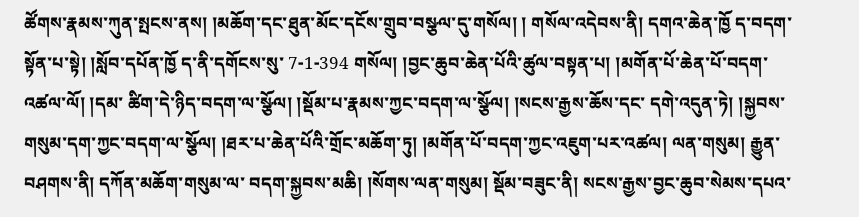ཚོགས་རྣམས་ཀུན་སྤངས་ནས། །མཆོག་དང་ཐུན་མོང་དངོས་གྲུབ་བསྩལ་དུ་གསོལ། ། གསོལ་འདེབས་ནི། དགའ་ཆེན་ཁྱོ ད་བདག་སྟོན་པ་སྟེ། །སློབ་དཔོན་ཁྱོ ད་ནི་དགོངས་སུ་ 7-1-394 གསོལ། །བྱང་ཆུབ་ཆེན་པོའི་ཚུལ་བསྟན་པ། །མགོན་པོ་ཆེན་པོ་བདག་འཚལ་ལོ། །དམ་ ཚིག་དེ་ཉིད་བདག་ལ་སྩོལ། །སྡོམ་པ་རྣམས་ཀྱང་བདག་ལ་སྩོལ། །སངས་རྒྱས་ཆོས་དང་ དགེ་འདུན་ཏེ། །སྐྱབས་གསུམ་དག་ཀྱང་བདག་ལ་སྩོལ། །ཐར་པ་ཆེན་པོའི་གྲོང་མཆོག་ཏུ། །མགོན་པོ་བདག་ཀྱང་འཇུག་པར་འཚལ། ལན་གསུམ། རྒྱུན་བཤགས་ནི། དཀོན་མཆོག་གསུམ་ལ་ བདག་སྐྱབས་མཆི། །སོགས་ལན་གསུམ། སྡོམ་བཟུང་ནི། སངས་རྒྱས་བྱང་ཆུབ་སེམས་དཔའ་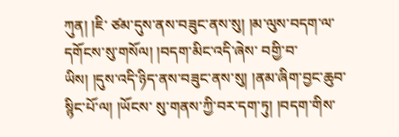ཀུན། །ཇི་ ཙམ་དུས་ནས་བཟུང་ནས་སུ། །མ་ལུས་བདག་ལ་དགོངས་སུ་གསོལ། །བདག་མིང་འདི་ཞེས་ བགྱི་བ་ཡིས། །དུས་འདི་ཉིད་ནས་བཟུང་ནས་སུ། །ནམ་ཞིག་བྱང་ཆུབ་སྙིང་པོ་ལ། །ཡོངས་ སུ་གནས་ཀྱི་བར་དག་ཏུ། །བདག་གིས་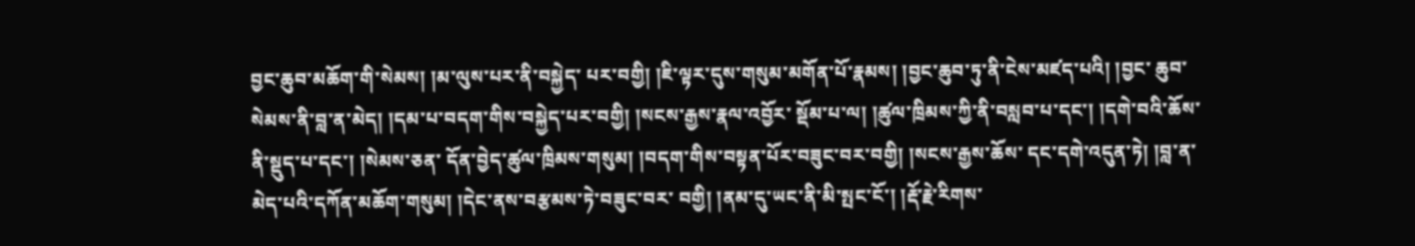བྱང་ཆུབ་མཆོག་གི་སེམས། །མ་ལུས་པར་ནི་བསྐྱེད་ པར་བགྱི། །ཇི་ལྟར་དུས་གསུམ་མགོན་པོ་རྣམས། །བྱང་ཆུབ་ཏུ་ནི་ངེས་མཛད་པའི། །བྱང་ ཆུབ་སེམས་ནི་བླ་ན་མེད། །དམ་པ་བདག་གིས་བསྐྱེད་པར་བགྱི། །སངས་རྒྱས་རྣལ་འབྱོར་ སྡོམ་པ་ལ། །ཚུལ་ཁྲིམས་ཀྱི་ནི་བསླབ་པ་དང་། །དགེ་བའི་ཆོས་ནི་སྡུད་པ་དང་། །སེམས་ཅན་ དོན་བྱེད་ཚུལ་ཁྲིམས་གསུམ། །བདག་གིས་བསྟན་པོར་བཟུང་བར་བགྱི། །སངས་རྒྱས་ཆོས་ དང་དགེ་འདུན་ཏེ། །བླ་ན་མེད་པའི་དཀོན་མཆོག་གསུམ། །དེང་ནས་བརྩམས་ཏེ་བཟུང་བར་ བགྱི། །ནམ་དུ་ཡང་ནི་མི་སྤང་ངོ་། །རྡོ་རྗེ་རིགས་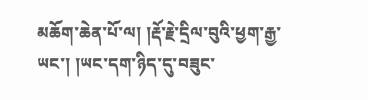མཆོག་ཆེན་པོ་ལ། །རྡོ་རྗེ་དྲིལ་བུའི་ཕྱག་རྒྱ་ ཡང་། །ཡང་དག་ཉིད་དུ་བཟུང་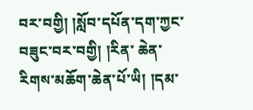བར་བགྱི། །སློབ་དཔོན་དག་ཀྱང་བཟུང་བར་བགྱི། །རིན་ ཆེན་རིགས་མཆོག་ཆེན་པོ་ཡི། །དམ་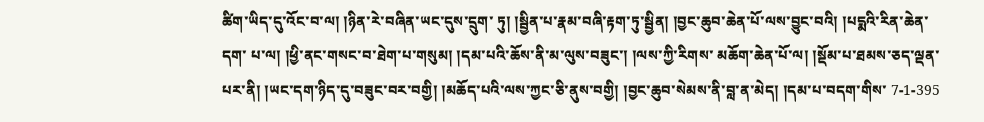ཚིག་ཡིད་དུ་འོང་བ་ལ། །ཉིན་རེ་བཞིན་ཡང་དུས་དྲུག་ ཏུ། །སྦྱིན་པ་རྣམ་བཞི་རྟག་ཏུ་སྦྱིན། །བྱང་ཆུབ་ཆེན་པོ་ལས་བྱུང་བའི། །པདྨའི་རིན་ཆེན་དག་ པ་ལ། །ཕྱི་ནང་གསང་བ་ཐེག་པ་གསུམ། །དམ་པའི་ཆོས་ནི་མ་ལུས་བཟུང་། །ལས་ཀྱི་རིགས་ མཆོག་ཆེན་པོ་ལ། །སྡོམ་པ་ཐམས་ཅད་ལྡན་པར་ནི། །ཡང་དག་ཉིད་དུ་བཟུང་བར་བགྱི། །མཆོད་པའི་ལས་ཀྱང་ཅི་ནུས་བགྱི། །བྱང་ཆུབ་སེམས་ནི་བླ་ན་མེད། །དམ་པ་བདག་གིས་ 7-1-395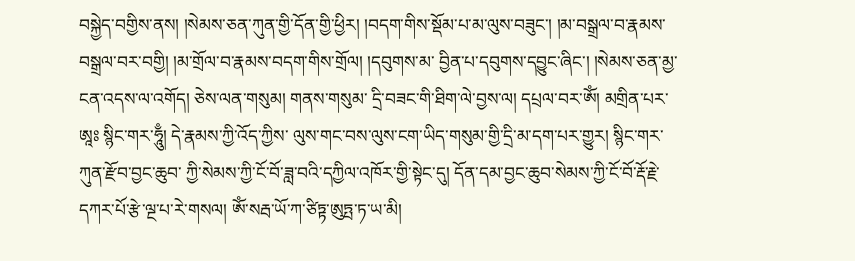བསྐྱེད་བགྱིས་ནས། །སེམས་ཅན་ཀུན་གྱི་དོན་གྱི་ཕྱིར། །བདག་གིས་སྡོམ་པ་མ་ལུས་བཟུང་། །མ་བསྒྲལ་བ་རྣམས་བསྒྲལ་བར་བགྱི། །མ་གྲོལ་བ་རྣམས་བདག་གིས་གྲོལ། །དབུགས་མ་ བྱིན་པ་དབུགས་དབྱུང་ཞིང་། །སེམས་ཅན་མྱ་ངན་འདས་ལ་འགོད། ཅེས་ལན་གསུམ། གནས་གསུམ་ དྲི་བཟང་གི་ཐིག་ལེ་བྱས་ལ། དཔྲལ་བར་ༀ། མགྲིན་པར་ཨཱཿ སྙིང་གར་ཧཱུྃ། དེ་རྣམས་ཀྱི་འོད་ཀྱིས་ ལུས་གང་བས་ལུས་ངག་ཡིད་གསུམ་གྱི་དྲི་མ་དག་པར་གྱུར། སྙིང་གར་ཀུན་རྫོབ་བྱང་ཆུབ་ ཀྱི་སེམས་ཀྱི་ངོ་བོ་ཟླ་བའི་དཀྱིལ་འཁོར་གྱི་སྟེང་དུ། དོན་དམ་བྱང་ཆུབ་སེམས་ཀྱི་ངོ་བོ་རྡོ་རྗེ་ དཀར་པོ་རྩེ་ལྔ་པ་རེ་གསལ། ༀ་སརྦ་ཡོ་ཀ་ཙིཏྟ་ཨུཏྤ་ཏ་ཡ་མི།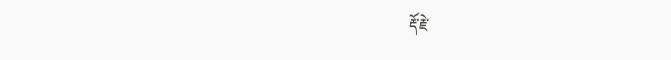རྡོ་རྗེ་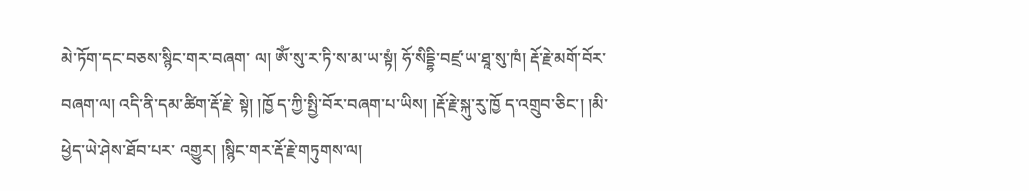མེ་ཏོག་དང་བཅས་སྙིང་གར་བཞག་ ལ། ༀ་སུ་ར་ཏི་ས་མ་ཡ་སྟཾ། ཧོ་སིདྡྷི་བཛྲ་ཡ་ཐཱ་སུ་ཁཾ། རྡོ་རྗེ་མགོ་བོར་བཞག་ལ། འདི་ནི་དམ་ཚིག་རྡོ་རྗེ་ སྟེ། །ཁྱོ ད་ཀྱི་སྤྱི་བོར་བཞག་པ་ཡིས། །རྡོ་རྗེ་སྐུ་རུ་ཁྱོ ད་འགྲུབ་ཅིང་། །མི་ཕྱེད་ཡེ་ཤེས་ཐོབ་པར་ འགྱུར། །སྙིང་གར་རྡོ་རྗེ་གཏུགས་ལ།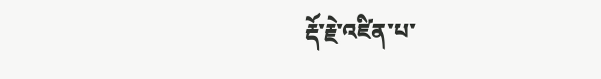རྡོ་རྗེ་འཛིན་པ་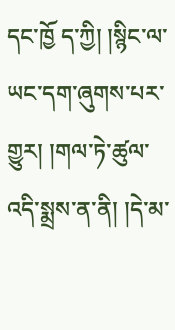དང་ཁྱོ ད་ཀྱི། །སྙིང་ལ་ཡང་དག་ཞུགས་པར་གྱུར། །གལ་ཏེ་ཚུལ་འདི་སྨྲས་ན་ནི། །དེ་མ་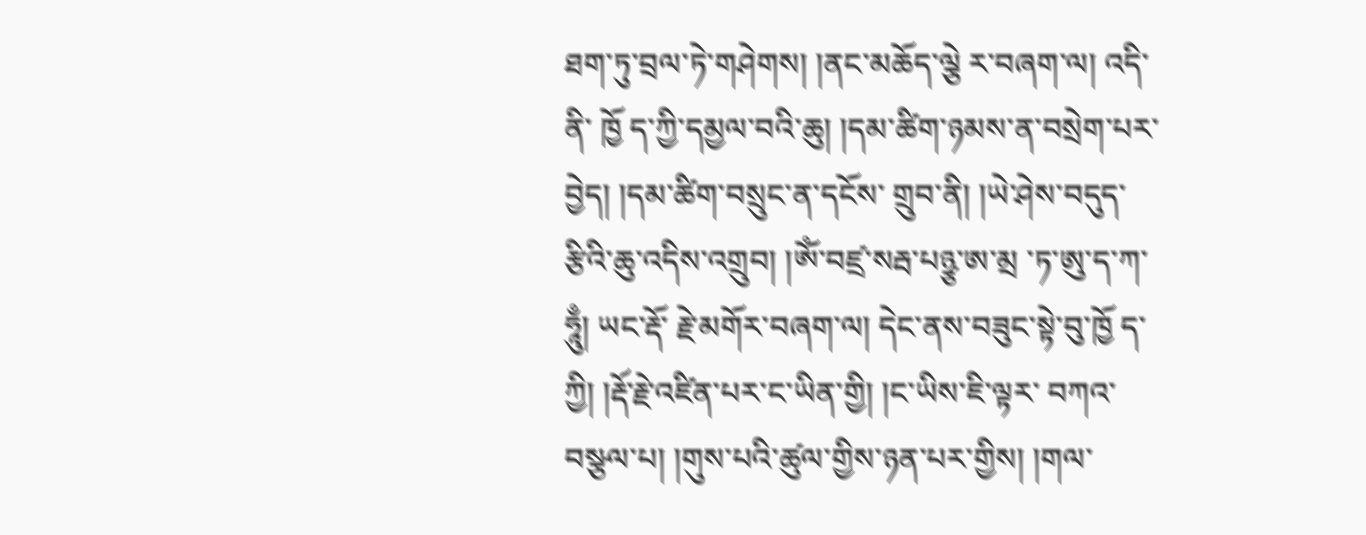ཐག་ཏུ་བྲལ་ཏེ་གཤེགས། །ནང་མཆོད་ལྕེ ར་བཞག་ལ། འདི་ནི་ ཁྱོ ད་ཀྱི་དམྱལ་བའི་ཆུ། །དམ་ཚིག་ཉམས་ན་བསྲེག་པར་བྱེད། །དམ་ཚིག་བསྲུང་ན་དངོས་ གྲུབ་ནི། །ཡེ་ཤེས་བདུད་རྩིའི་ཆུ་འདིས་འགྲུབ། །ༀ་བཛྲ་སརྦ་པཉྩ་ཨ་མྲ ་ཏ་ཨུ་ད་ཀ་ཧཱུྃ། ཡང་རྡོ་ རྗེ་མགོར་བཞག་ལ། དེང་ནས་བཟུང་སྟེ་བུ་ཁྱོ ད་ཀྱི། །རྡོ་རྗེ་འཛིན་པར་ང་ཡིན་གྱི། །ང་ཡིས་ཇི་ལྟར་ བཀའ་བསྩལ་པ། །གུས་པའི་ཚུལ་གྱིས་ཉན་པར་གྱིས། །གལ་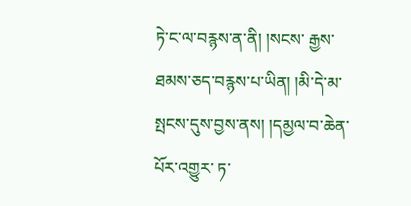ཏེ་ང་ལ་བརྙས་ན་ནི། །སངས་ རྒྱས་ཐམས་ཅད་བརྙས་པ་ཡིན། །མི་དེ་མ་སྤངས་དུས་བྱས་ནས། །དམྱལ་བ་ཆེན་པོར་འགྱུར་ ཏ་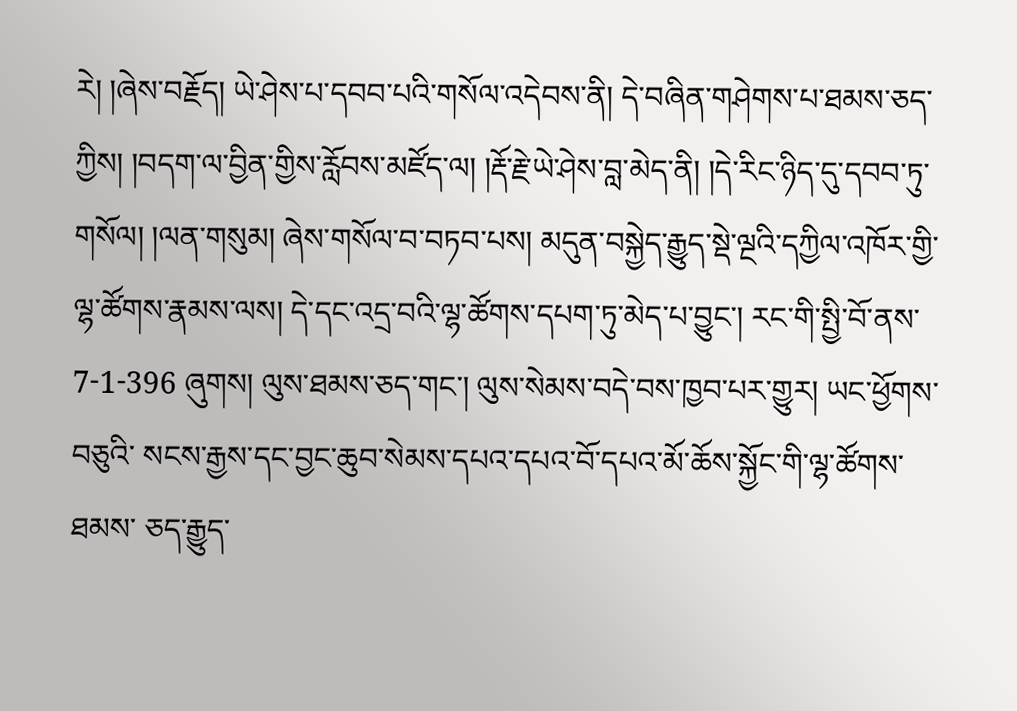རེ། །ཞེས་བརྗོད། ཡེ་ཤེས་པ་དབབ་པའི་གསོལ་འདེབས་ནི། དེ་བཞིན་གཤེགས་པ་ཐམས་ཅད་ཀྱིས། །བདག་ལ་བྱིན་གྱིས་རློབས་མཛོད་ལ། །རྡོ་རྗེ་ཡེ་ཤེས་བླ་མེད་ནི། །དེ་རིང་ཉིད་དུ་དབབ་ཏུ་ གསོལ། །ལན་གསུམ། ཞེས་གསོལ་བ་བཏབ་པས། མདུན་བསྐྱེད་རྒྱུད་སྡེ་ལྔའི་དཀྱིལ་འཁོར་གྱི་ ལྷ་ཚོགས་རྣམས་ལས། དེ་དང་འདྲ་བའི་ལྷ་ཚོགས་དཔག་ཏུ་མེད་པ་བྱུང་། རང་གི་སྤྱི་བོ་ནས་ 7-1-396 ཞུགས། ལུས་ཐམས་ཅད་གང་། ལུས་སེམས་བདེ་བས་ཁྱབ་པར་གྱུར། ཡང་ཕྱོགས་བཅུའི་ སངས་རྒྱས་དང་བྱང་ཆུབ་སེམས་དཔའ་དཔའ་བོ་དཔའ་མོ་ཆོས་སྐྱོང་གི་ལྷ་ཚོགས་ཐམས་ ཅད་རྒྱུད་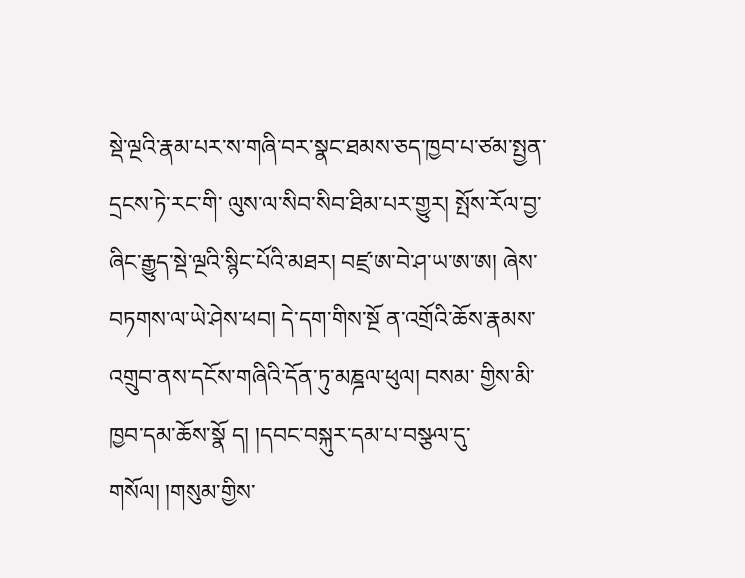སྡེ་ལྔའི་རྣམ་པར་ས་གཞི་བར་སྣང་ཐམས་ཅད་ཁྱབ་པ་ཙམ་སྤྱན་དྲངས་ཏེ་རང་གི་ ལུས་ལ་སིབ་སིབ་ཐིམ་པར་གྱུར། སྤོས་རོལ་བྱ་ཞིང་རྒྱུད་སྡེ་ལྔའི་སྙིང་པོའི་མཐར། བཛྲ་ཨ་བེ་ཤ་ཡ་ཨ་ཨ། ཞེས་བཏགས་ལ་ཡེ་ཤེས་ཕབ། དེ་དག་གིས་སྔོ ན་འགྲོའི་ཆོས་རྣམས་འགྲུབ་ནས་དངོས་གཞིའི་དོན་ཏུ་མཎྜལ་ཕུལ། བསམ་ གྱིས་མི་ཁྱབ་དམ་ཆོས་སྣོ ད། །དབང་བསྐུར་དམ་པ་བསྩལ་དུ་གསོལ། །གསུམ་གྱིས་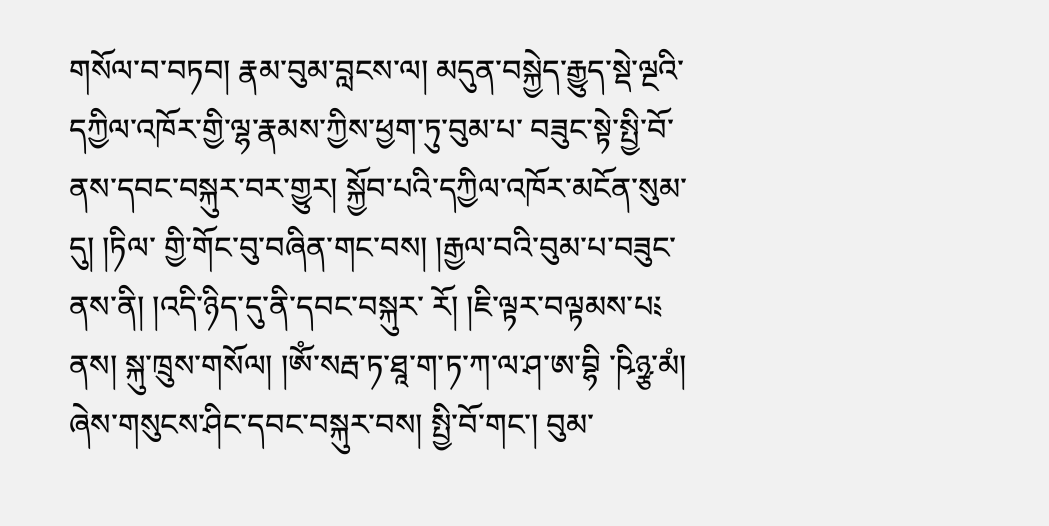གསོལ་བ་བཏབ། རྣམ་བུམ་བླངས་ལ། མདུན་བསྐྱེད་རྒྱུད་སྡེ་ལྔའི་དཀྱིལ་འཁོར་གྱི་ལྷ་རྣམས་ཀྱིས་ཕྱག་ཏུ་བུམ་པ་ བཟུང་སྟེ་སྤྱི་བོ་ནས་དབང་བསྐུར་བར་གྱུར། སྐྱོབ་པའི་དཀྱིལ་འཁོར་མངོན་སུམ་དུ། །ཏིལ་ གྱི་གོང་བུ་བཞིན་གང་བས། །རྒྱལ་བའི་བུམ་པ་བཟུང་ནས་ནི། །འདི་ཉིད་དུ་ནི་དབང་བསྐུར་ རོ། །ཇི་ལྟར་བལྟམས་པ༴ ནས། སྐུ་ཁྲུས་གསོལ། །ༀ་སརྦ་ཏ་ཐཱ་ག་ཏ་ཀ་ལ་ཤ་ཨ་བྷི ་ཥིཉྩ་མཾ། ཞེས་གསུངས་ཤིང་དབང་བསྐུར་བས། སྤྱི་བོ་གང་། བུམ་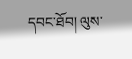དབང་ཐོབ། ལུས་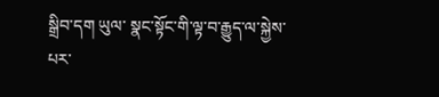སྒྲིབ་དག ཡུལ་ སྣང་སྟོང་གི་ལྟ་བ་རྒྱུད་ལ་སྐྱེས་པར་